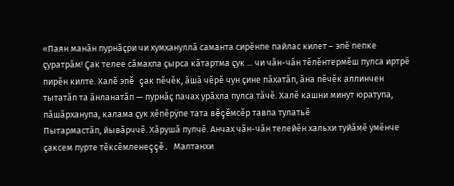«Паян манăн пурнăçри чи хумхануллă саманта сирĕнпе пайлас килет – эпĕ пепке çуратрăм! Çак телее сăмахпа çырса кăтартма çук ... чи чăн-чăн тĕлĕнтермĕш пулса иртрĕ пирĕн килте. Халĕ эпĕ çак пĕчĕк, ăшă чĕрĕ чун çине пăхатăп, ăна пĕчĕк аллинчен тытатăп та ăнланатăп — пурнăç пачах урăхла пулса тăчĕ. Халĕ кашни минут юратупа, пăшăрханупа, калама çук хĕпĕрÿпе тата вĕçĕмсĕр тавпа тулатьĕ
Пытармастăп, йывăрччĕ. Хăрушă пулчĕ. Анчах чăн-чăн телейĕн хальхи туйăмĕ умĕнче çаксем пурте тĕксĕмленеççĕ. Малтанхи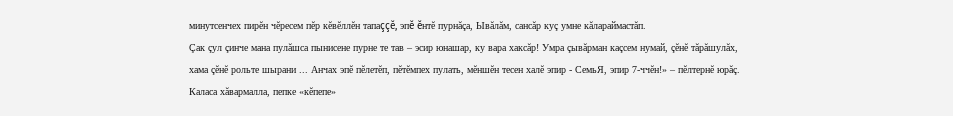минутсенчех пирĕн чĕресем пĕр кĕвĕллĕн тапаççĕ, эпĕ ĕнтĕ пурнăçа, Ывăлăм, сансăp куç умне кăлараймастăп.
Çак çул çинче мана пулăшса пынисене пурне те тав – эсир юнашар, ку вара хаксăр! Умра çывăрман каçсем нумай, çĕнĕ тăрăшулăх, хама çĕнĕ рольте шырани ... Анчах эпĕ пĕлетĕп, пĕтĕмпех пулать, мĕншĕн тесен халĕ эпир - СемьЯ, эпир 7-ччĕн!» – пĕлтернĕ юрăç.
Каласа хăвармалла, пепке «кĕпепе»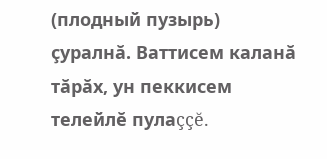(плодный пузырь) çуралнă. Ваттисем каланă тăрăх, ун пеккисем телейлĕ пулаççĕ.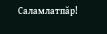Саламлатпăр!